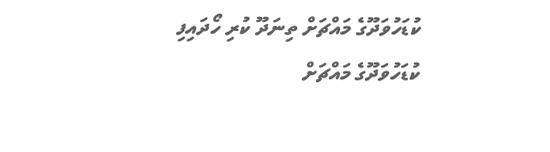ކުޑަހުވަދޫގެ މައްޗަށް ތިނަދޫ ކުރި ހޯދައިފި
ކުޑަހުވަދޫގެ މައްޗަށް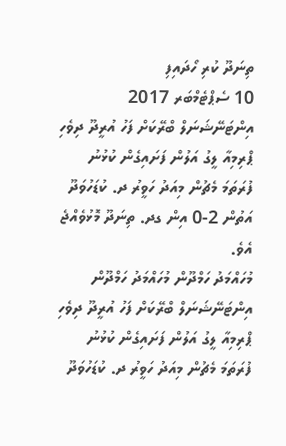ތިނަދޫ ކުރި ހޯދައިފި
10 ސެޕްޓެމްބަރ 2017
އިންޓަނޭޝަނަލް ބްރޭކަށް ފަހު އުރީދޫ ދިވެހި ޕްރިމިއާ ލީގު އަލުން ފަށައިގެން ކުޅުނު ފުރަތަމަ މެޗުން މިއަދު ހަވީރު ދ. ކުޑަހުވަދޫ އަތުން 2-0 އިން ގދ. ތިނަދޫ މޮޅުވެއްޖެ އެވެ.
މުހައްމަދު ހަމްދޫން މުހައްމަދު ހަމްދޫން
އިންޓަނޭޝަނަލް ބްރޭކަށް ފަހު އުރީދޫ ދިވެހި ޕްރިމިއާ ލީގު އަލުން ފަށައިގެން ކުޅުނު ފުރަތަމަ މެޗުން މިއަދު ހަވީރު ދ. ކުޑަހުވަދޫ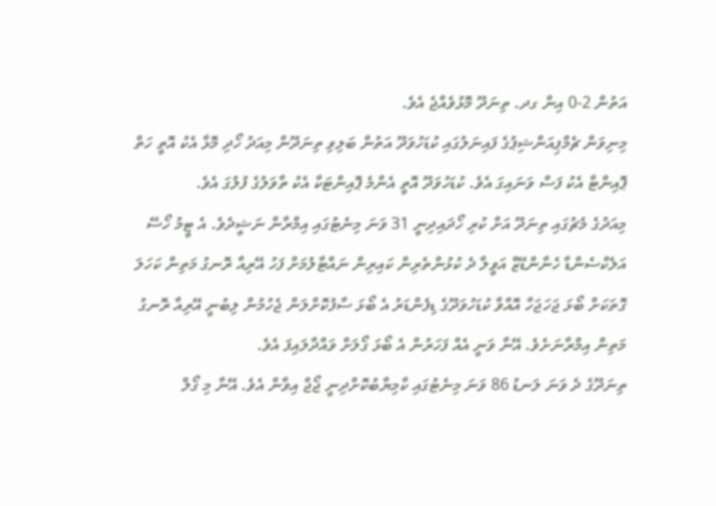އަތުން 2-0 އިން ގދ. ތިނަދޫ މޮޅުވެއްޖެ އެވެ.
މިނިވަން ޗެމްޕިއަންޝިޕުގެ ފައިނަލުގައި ކުޑަހުވަދޫ އަތުން ބަލިވި ތިނަދޫން މިއަދު ހޯދި މޮޅާ އެކު އޮތީ ހަތް ޕޮއިންޓާ އެކު ފަސް ވަނައިގަ އެވެ. ކުޑަހުވަދޫ އޮތީ އެންމެ ޕޮއިންޓަކާ އެކު ތާވަލުގެ ފުލުގަ އެވެ.
މިއަދުގެ މެޗުގައި ތިނަދޫ އަށް ކުރި ހޯދައިދިނީ 31 ވަނަ މިނެޓުގައި އިމްރާން ނަޝީދެވެ. އެ ޓީމު ހޯސޭ އަލެކްސެންޑާ ހެނާންޑޭޒް އަވީލާ ދެ ކުޅުންތެރިން ކައިރިން ނައްޓާލުމަށް ފަހު އޭރިއާ ރޮނގު މަތިން ކަހަލަ ގޮތަކަށް ބޯޅަ ޖަހަޖަހާ އޮއްވާ ކުޑަހުވަދޫގެ ޑިފެންޑަރު އެ ބޯޅަ ސާފުކޮށްލަން ޖެހުމުން ލިބުނީ އޭރިއާ ރޮނގު މަތިން އިމްރާނަށެވެ. އޭނާ ވަނީ އެއް ފަހަރުން އެ ބޯޅަ ގޯލަށް ވައްދާލައިފަ އެވެ.
ތިނަދޫގެ ދެ ވަނަ ލަނޑު 86 ވަނަ މިނެޓުގައި ކާމިޔާބުކޮށްދިނީ ޖޯޖް އިވާން އެވެ. އޭނާ މި ގޯލް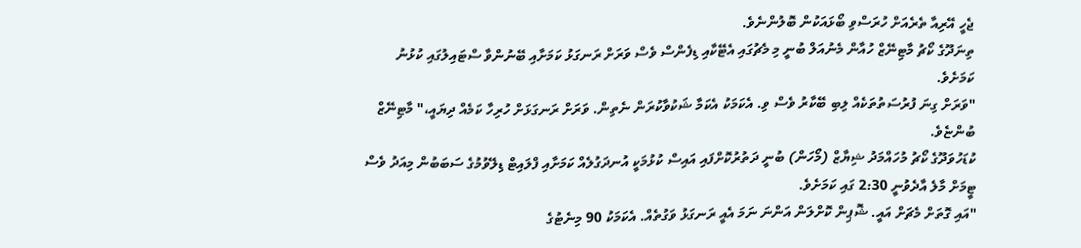ޖެހީ އޭރިއާ ތެރެއަށް ހުރަސްވި ބޯޅައަކުން ބޮލުންނެވެ.
ތިނަދޫގެ ކޯޗު މާޓިނޭޒް ހުއާން މެނުއަލް ބުނީ މި މެޗުގައި އެޓޭކާއި ޑިފެންސް ވެސް ވަރަށް ރަނގަޅު ކަމަށާއި ބޭނުންވާ ސްޓައިލުގައި ކުޅުނު ކަމަށެވެ.
"ވަރަށް ގިނަ ފުރުސަތުތަކެއް ލިބި ބޭކާރު ވެސް ވި. އެކަމަކު އެކަމާ ޝަކުވާކުރަން ނެތިން. ވަރަށް ރަނގަޅަށް ހުރިހާ ކަމެއް ދިޔައީ،" މާޓިނޭޒް ބުންޏެވެ.
ކުޑަހުވަދޫގެ ކޯޗު މުހައްމަދު ޝިޔާޒް (މޯހަން) ބުނީ ދަތުރުކޮށްފައި އައިސް ކުޅުމަކީ އުނދަގުލެއް ކަމަށާއި ފްލައިޓް ޑިލޭވުމުގެ ސަބަބުން މިއަދު ވެސް ޓީމަށް މާލެ އާދެވުނީ 2:30 ގައި ކަމަށެވެ.
"އައި ގޮތަށް މެޗަށް އައީ. ޝޮޕިން ކޮށްލަން އަންނަ ނަމަ އެއީ ރަނގަޅު ވަގުތެއް. އެކަމަކު 90 މިނެޓުގެ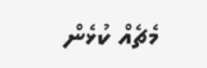މެޗެއް ކުޅެން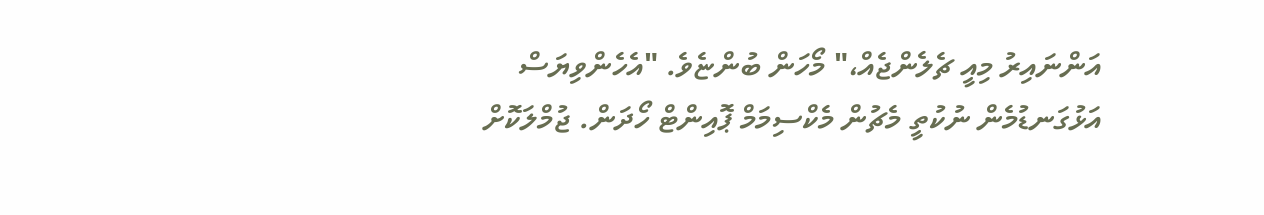އަންނައިރު މިއީ ޗެލެންޖެއް،" މޯހަން ބުންޏެވެ. "އެހެންވިޔަސް އަޅުގަނޑުމެން ނުކުތީ މެޗުން މެކްސިމަމް ޕޮއިންޓް ހޯދަން. ޖުމްލަކޮށް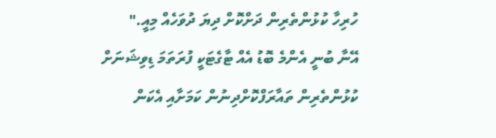ހުރިހާ ކުޅުންތެރިން ދަށްކޮށް ދިޔަ ދުވަހެއް މިއީ."
އޭނާ ބުނީ އެންމެ ބޮޑު އެއް ޓާގެޓަކީ ފުރަތަމަ ޑިވިޝަނަށް ކުޅުންތެރިން ތައާރަފްކޮށްދިނުން ކަމަށާއި އެކަން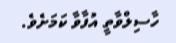ހާސިލްވާތީ އުފާވާ ކަމަށެވެ.